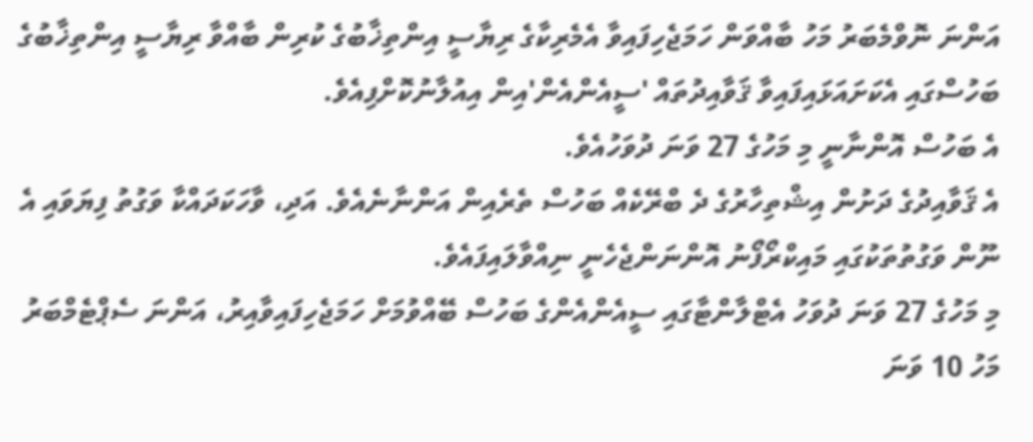އަންނަ ނޮވްމެބަރު މަހު ބާއްވަން ހަމަޖެހިފައިވާ އެމެރިކާގެ ރިޔާސީ އިންތިޚާބުގެ ކުރިން ބާއްވާ ރިޔާސީ އިންތިޚާބުގެ ބަހުސްގައި އެކަށައަޅައިފައިވާ ޤަވާއިދުތައް 'ސީއެންއެން'އިން އިއުލާނުކޮށްފިއެވެ.
އެ ބަހުސް އޮންނާނީ މި މަހުގެ 27 ވަނަ ދުވަހުއެވެ.
އެ ޤަވާއިދުގެ ދަށުން އިޝްތިހާރުގެ ދެ ބްރޭކެއް ބަހުސް ތެރެއިން އަންނާނެއެވެ. އަދި، ވާހަކަދައްކާ ވަގުތު ފިޔަވައި އެ ނޫން ވަގުތުތަކުގައި މައިކްރޯފޯނު އޮންނަންޖެހެނީ ނިއްވާލައިފައެވެ.
މި މަހުގެ 27 ވަނަ ދުވަހު އެޓްލާންޓާގައި ސީއެންއެންގެ ބަހުސް ބޭއްވުމަށް ހަމަޖެހިފައިވާއިރު، އަންނަ ސެޕްޓެމްބަރު މަހު 10 ވަނަ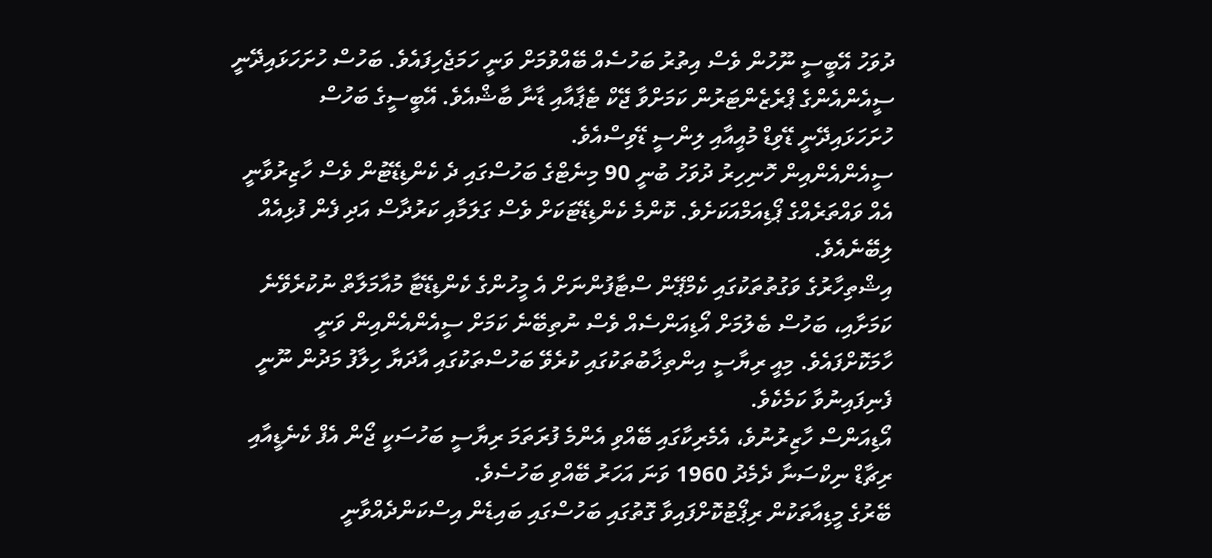ދުވަހު އޭބީސީ ނޫހުން ވެސް އިތުރު ބަހުސެއް ބޭއްވުމަށް ވަނީ ހަމަޖެހިފައެވެ. ބަހުސް ހުށަހަޅައިދޭނީ ސީއެންއެންގެ ޕްރެޒެންޓަރުން ކަމަށްވާ ޖޭކް ޓެޕާއާއި ޑާނާ ބާޝްއެވެ. އޭބީސީގެ ބަހުސް ހުށަހަޅައިދޭނީ ޑޭވިޑް މުއީއާއި ލިންސީ ޑޭވިސްއެވެ.
ސީއެންއެންއިން ހޮނިހިރު ދުވަހު ބުނީ 90 މިނެޓްގެ ބަހުސްގައި ދެ ކެންޑިޑޭޓުން ވެސް ހާޒިރުވާނީ އެއް ވައްތަރެއްގެ ޕޯޑިއަމްއަކަށެވެ. ކޮންމެ ކެންޑިޑޭޓަކަށް ވެސް ގަލަމާއި ކަރުދާސް އަދި ފެން ފުޅިއެއް ލިބޭނެއެވެ.
އިޝްތިހާރުގެ ވަގުތުތަކުގައި ކެމްޕޭން ސްޓާފުންނަށް އެ މީހުންގެ ކެންޑިޑޭޓާ މުއާމަލާތް ނުކުރެވޭނެ ކަމަށާއި، ބަހުސް ބެލުމަށް އޯޑިއަންސެއް ވެސް ނުތިބޭނެ ކަމަށް ސީއެންއެންއިން ވަނީ ހާމަކޮށްފައެވެ. މިއީ ރިޔާސީ އިންތިޚާބުތަކުގައި ކުރެވޭ ބަހުސްތަކުގައި އާދަޔާ ހިލާފު މަދުން ނޫނީ ފެނިފައިނުވާ ކަމެކެވެ.
އޯޑިއަންސް ހާޒިރުނުވެ، އެމެރިކާގައި ބޭއްވި އެންމެ ފުރަތަމަ ރިޔާސީ ބަހުސަކީ ޖޯން އެފް ކެނެޑީއާއި ރިޗާޑް ނިކްސަނާ ދެމެދު 1960 ވަނަ އަހަރު ބޭއްވި ބަހުސެވެ.
ބޭރުގެ މީޑިއާތަކުން ރިޕޯޓުކޮށްފައިވާ ގޮތުގައި ބަހުސްގައި ބައިޑެން އިސްކަންދެއްވާނީ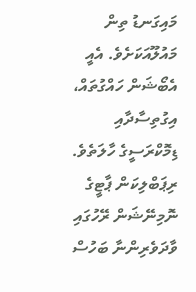މައިގަނޑު ތިން މައުލޫއަކަށެވެ. އެއީ އެބޯޝަން ހައްގުތައް، އިގުތިސާދާއި ޑިމޮކްރަސީގެ ހާލަތެވެ.
ރިޕަބްލިކަން ޕާޓީގެ ނޮމިނޭޝަން ރޭހުގައި ވާދަވެރިންނާ ބަހުސް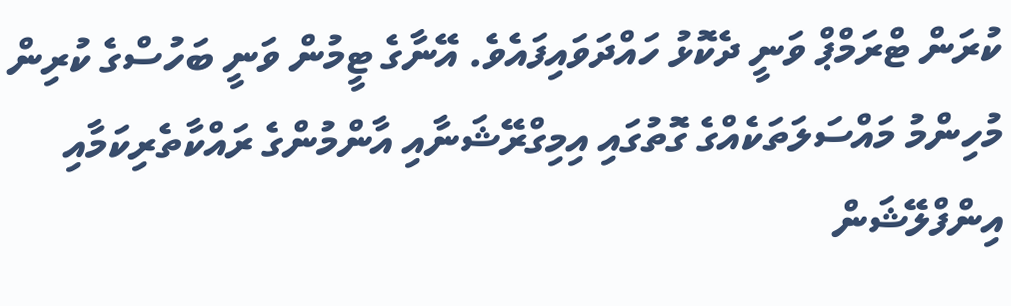ކުރަން ޓްރަމްޕް ވަނީ ދެކޮޅު ހައްދަވައިފައެވެ. އޭނާގެ ޓީމުން ވަނީ ބަހުސްގެ ކުރިން މުހިންމު މައްސަލަތަކެއްގެ ގޮތުގައި އިމިގްރޭޝަނާއި އާންމުންގެ ރައްކާތެރިކަމާއި އިންފްލޭޝަން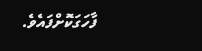ފާހަގަކޮށްފައެވެ.